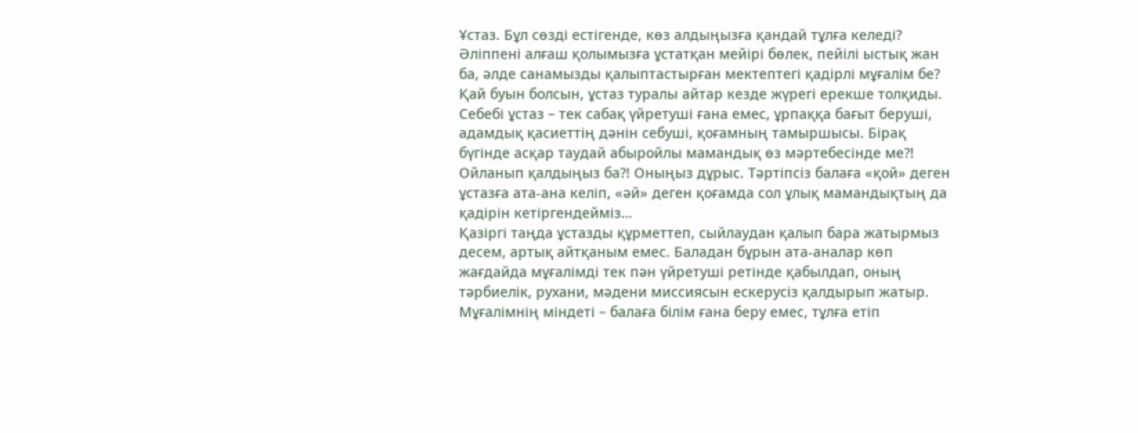Ұстаз. Бұл сөзді естігенде, көз алдыңызға қандай тұлға келеді? Әліппені алғаш қолымызға ұстатқан мейірі бөлек, пейілі ыстық жан ба, әлде санамызды қалыптастырған мектептегі қадірлі мұғалім бе? Қай буын болсын, ұстаз туралы айтар кезде жүрегі ерекше толқиды. Себебі ұстаз – тек сабақ үйретуші ғана емес, ұрпаққа бағыт беруші, адамдық қасиеттің дәнін себуші, қоғамның тамыршысы. Бірақ бүгінде асқар таудай абыройлы мамандық өз мәртебесінде ме?! Ойланып қалдыңыз ба?! Оныңыз дұрыс. Тәртіпсіз балаға «қой» деген ұстазға ата-ана келіп, «әй» деген қоғамда сол ұлық мамандықтың да қадірін кетіргендейміз…
Қазіргі таңда ұстазды құрметтеп, сыйлаудан қалып бара жатырмыз десем, артық айтқаным емес. Баладан бұрын ата-аналар көп жағдайда мұғалімді тек пән үйретуші ретінде қабылдап, оның тәрбиелік, рухани, мәдени миссиясын ескерусіз қалдырып жатыр. Мұғалімнің міндеті – балаға білім ғана беру емес, тұлға етіп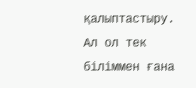қалыптастыру. Ал ол тек біліммен ғана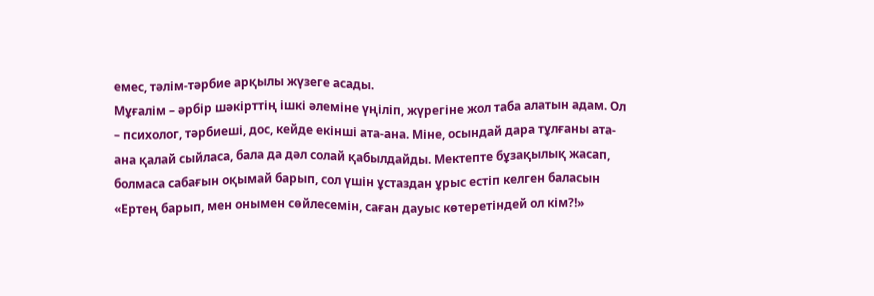емес, тәлім-тәрбие арқылы жүзеге асады.
Мұғалім – әрбір шәкірттің ішкі әлеміне үңіліп, жүрегіне жол таба алатын адам. Ол – психолог, тәрбиеші, дос, кейде екінші ата-ана. Міне, осындай дара тұлғаны ата-ана қалай сыйласа, бала да дәл солай қабылдайды. Мектепте бұзақылық жасап, болмаса сабағын оқымай барып, сол үшін ұстаздан ұрыс естіп келген баласын «Ертең барып, мен онымен сөйлесемін, саған дауыс көтеретіндей ол кім?!»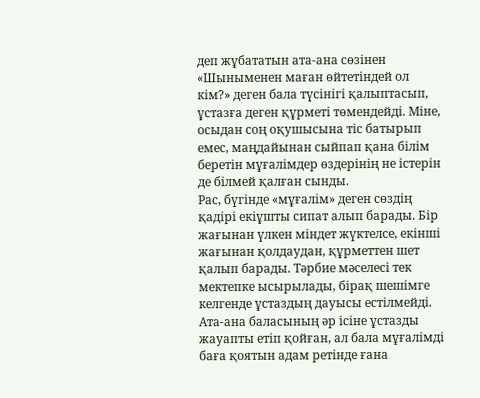деп жұбататын ата-ана сөзінен «Шыныменен маған өйтетіндей ол кім?» деген бала түсінігі қалыптасып, ұстазға деген құрметі төмендейді. Міне, осыдан соң оқушысына тіс батырып емес, маңдайынан сыйпап қана білім беретін мұғалімдер өздерінің не істерін де білмей қалған сынды.
Рас, бүгінде «мұғалім» деген сөздің қадірі екіұшты сипат алып барады. Бір жағынан үлкен міндет жүктелсе, екінші жағынан қолдаудан, құрметтен шет қалып барады. Тәрбие мәселесі тек мектепке ысырылады, бірақ шешімге келгенде ұстаздың дауысы естілмейді.
Ата-ана баласының әр ісіне ұстазды жауапты етіп қойған, ал бала мұғалімді баға қоятын адам ретінде ғана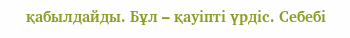қабылдайды. Бұл – қауіпті үрдіс. Себебі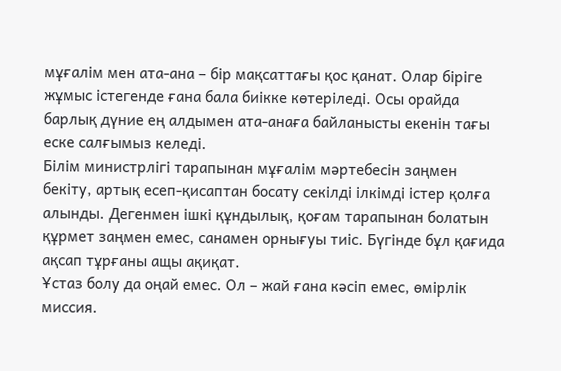мұғалім мен ата-ана – бір мақсаттағы қос қанат. Олар біріге жұмыс істегенде ғана бала биікке көтеріледі. Осы орайда барлық дүние ең алдымен ата-анаға байланысты екенін тағы еске салғымыз келеді.
Білім министрлігі тарапынан мұғалім мәртебесін заңмен бекіту, артық есеп-қисаптан босату секілді ілкімді істер қолға алынды. Дегенмен ішкі құндылық, қоғам тарапынан болатын құрмет заңмен емес, санамен орнығуы тиіс. Бүгінде бұл қағида ақсап тұрғаны ащы ақиқат.
Ұстаз болу да оңай емес. Ол – жай ғана кәсіп емес, өмірлік миссия.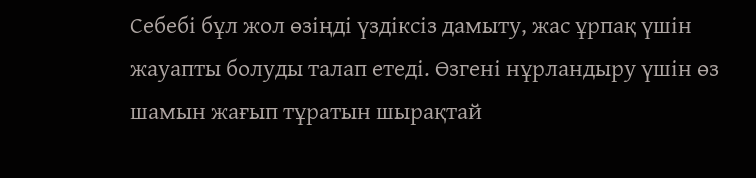Себебі бұл жол өзіңді үздіксіз дамыту, жас ұрпақ үшін жауапты болуды талап етеді. Өзгені нұрландыру үшін өз шамын жағып тұратын шырақтай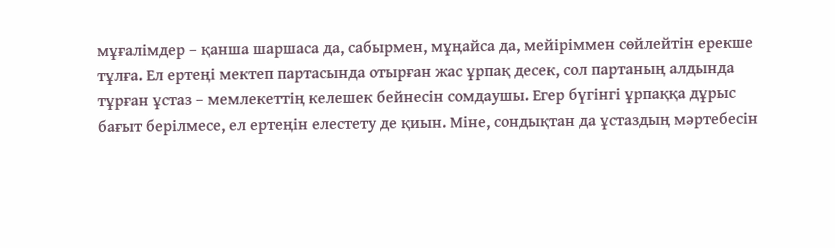мұғалімдер – қанша шаршаса да, сабырмен, мұңайса да, мейіріммен сөйлейтін ерекше тұлға. Ел ертеңі мектеп партасында отырған жас ұрпақ десек, сол партаның алдында тұрған ұстаз – мемлекеттің келешек бейнесін сомдаушы. Егер бүгінгі ұрпаққа дұрыс бағыт берілмесе, ел ертеңін елестету де қиын. Міне, сондықтан да ұстаздың мәртебесін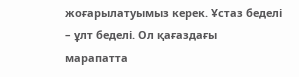жоғарылатуымыз керек. Ұстаз беделі – ұлт беделі. Ол қағаздағы марапатта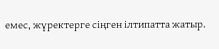емес, жүректерге сіңген ілтипатта жатыр.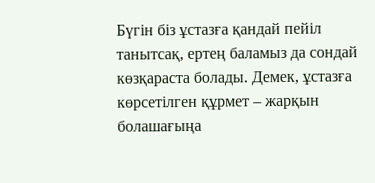Бүгін біз ұстазға қандай пейіл танытсақ, ертең баламыз да сондай көзқараста болады. Демек, ұстазға көрсетілген құрмет – жарқын болашағыңа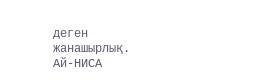деген жанашырлық.
Ай-НИСА